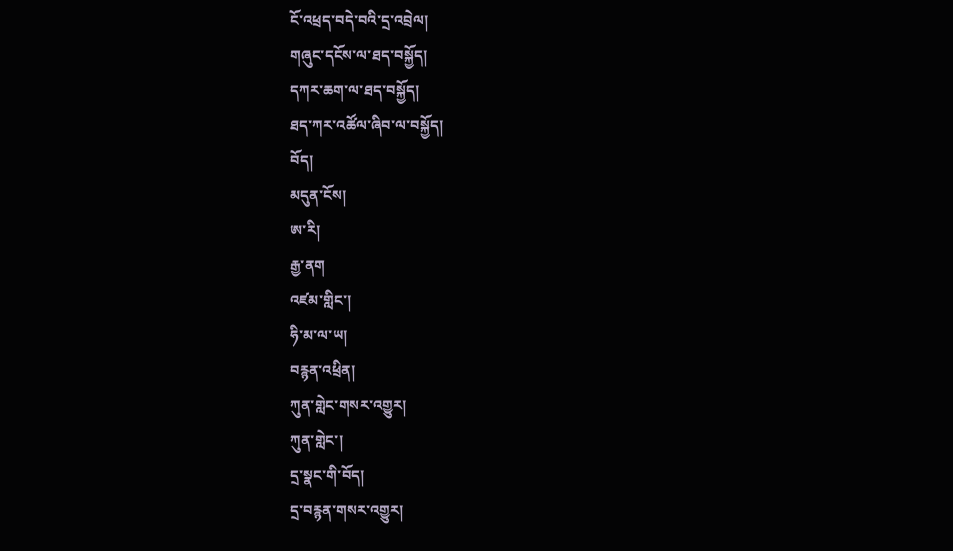ངོ་འཕྲད་བདེ་བའི་དྲ་འབྲེལ།
གཞུང་དངོས་ལ་ཐད་བསྐྱོད།
དཀར་ཆག་ལ་ཐད་བསྐྱོད།
ཐད་ཀར་འཚོལ་ཞིབ་ལ་བསྐྱོད།
བོད།
མདུན་ངོས།
ཨ་རི།
རྒྱ་ནག
འཛམ་གླིང་།
ཧི་མ་ལ་ཡ།
བརྙན་འཕྲིན།
ཀུན་གླེང་གསར་འགྱུར།
ཀུན་གླེང་།
དྲ་སྣང་གི་བོད།
དྲ་བརྙན་གསར་འགྱུར།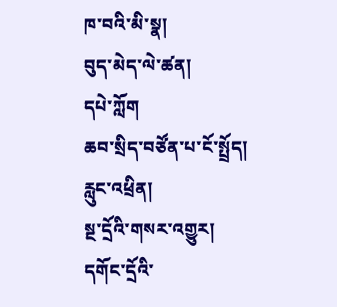ཁ་བའི་མི་སྣ།
བུད་མེད་ལེ་ཚན།
དཔེ་ཀློག
ཆབ་སྲིད་བཙོན་པ་ངོ་སྤྲོད།
རླུང་འཕྲིན།
སྔ་དྲོའི་གསར་འགྱུར།
དགོང་དྲོའི་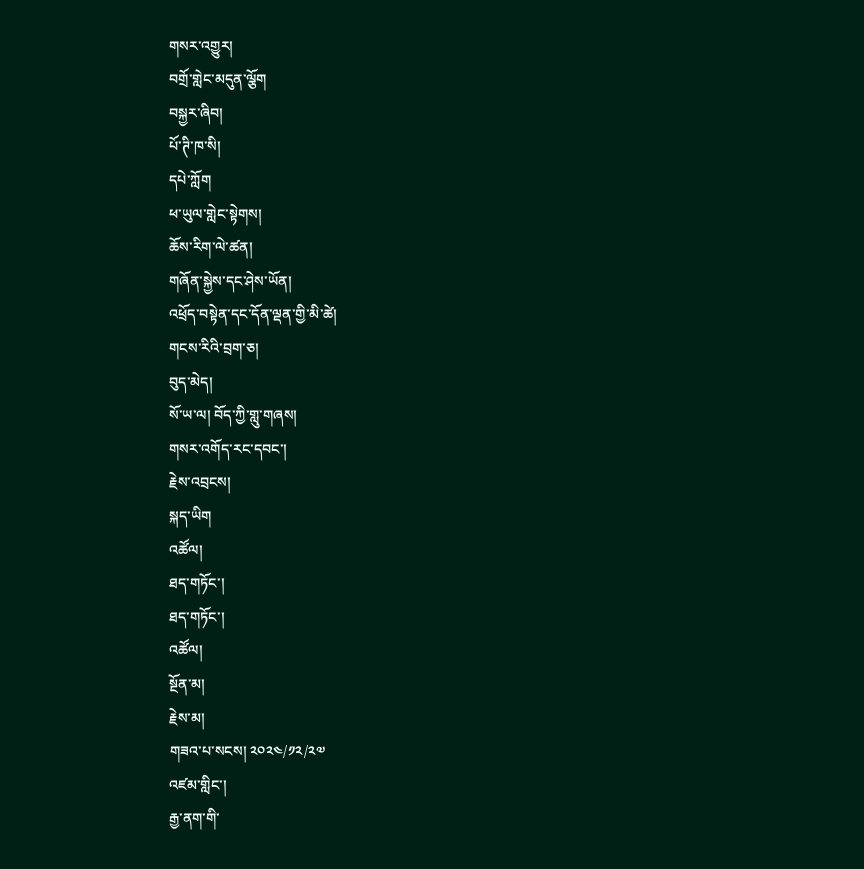གསར་འགྱུར།
བགྲོ་གླེང་མདུན་ལྕོག
བསྐྱར་ཞིབ།
པོ་ཊི་ཁ་སི།
དཔེ་ཀློག
ཕ་ཡུལ་གླེང་སྟེགས།
ཆོས་རིག་ལེ་ཚན།
གཞོན་སྐྱེས་དང་ཤེས་ཡོན།
འཕྲོད་བསྟེན་དང་དོན་ལྡན་གྱི་མི་ཚེ།
གངས་རིའི་བྲག་ཅ།
བུད་མེད།
སོ་ཡ་ལ། བོད་ཀྱི་གླུ་གཞས།
གསར་འགོད་རང་དབང་།
རྗེས་འབྲངས།
སྐད་ཡིག
འཚོལ།
ཐད་གཏོང་།
ཐད་གཏོང་།
འཚོལ།
སྔོན་མ།
རྗེས་མ།
གཟའ་པ་སངས། ༢༠༢༤/༡༢/༢༧
འཛམ་གླིང་།
རྒྱ་ནག་གི་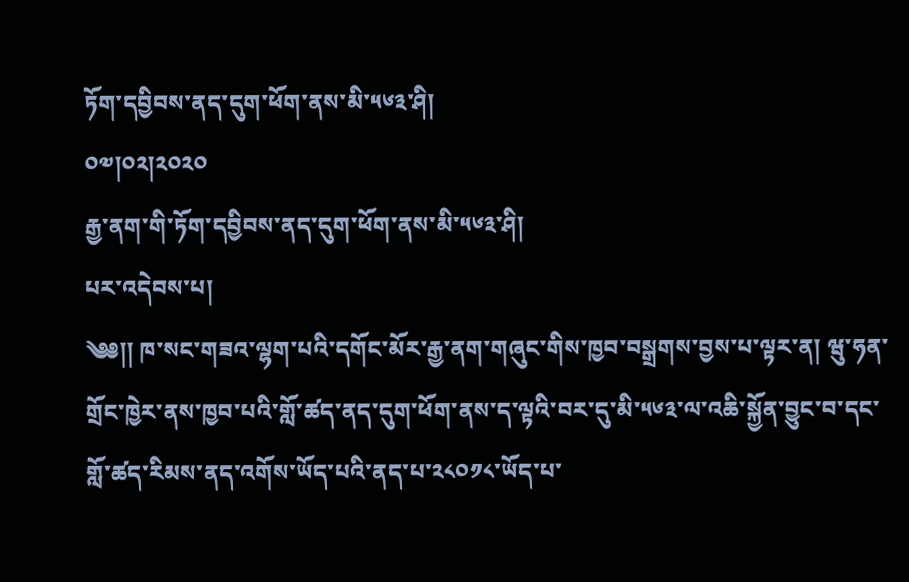ཏོག་དབྱིབས་ནད་དུག་ཕོག་ནས་མི་༥༦༣་ཤི།
༠༧།༠༢།༢༠༢༠
རྒྱ་ནག་གི་ཏོག་དབྱིབས་ནད་དུག་ཕོག་ནས་མི་༥༦༣་ཤི།
པར་འདེབས་པ།
༄༅།། ཁ་སང་གཟའ་ལྷག་པའི་དགོང་མོར་རྒྱ་ནག་གཞུང་གིས་ཁྱབ་བསྒྲགས་བྱས་པ་ལྟར་ན། ཝུ་ཧན་གྲོང་ཁྱེར་ནས་ཁྱབ་པའི་གློ་ཚད་ནད་དུག་ཕོག་ནས་ད་ལྟའི་བར་དུ་མི་༥༦༣་ལ་འཆི་སྐྱོན་བྱུང་བ་དང་གློ་ཚད་རིམས་ནད་འགོས་ཡོད་པའི་ནད་པ་༢༨༠༡༨་ཡོད་པ་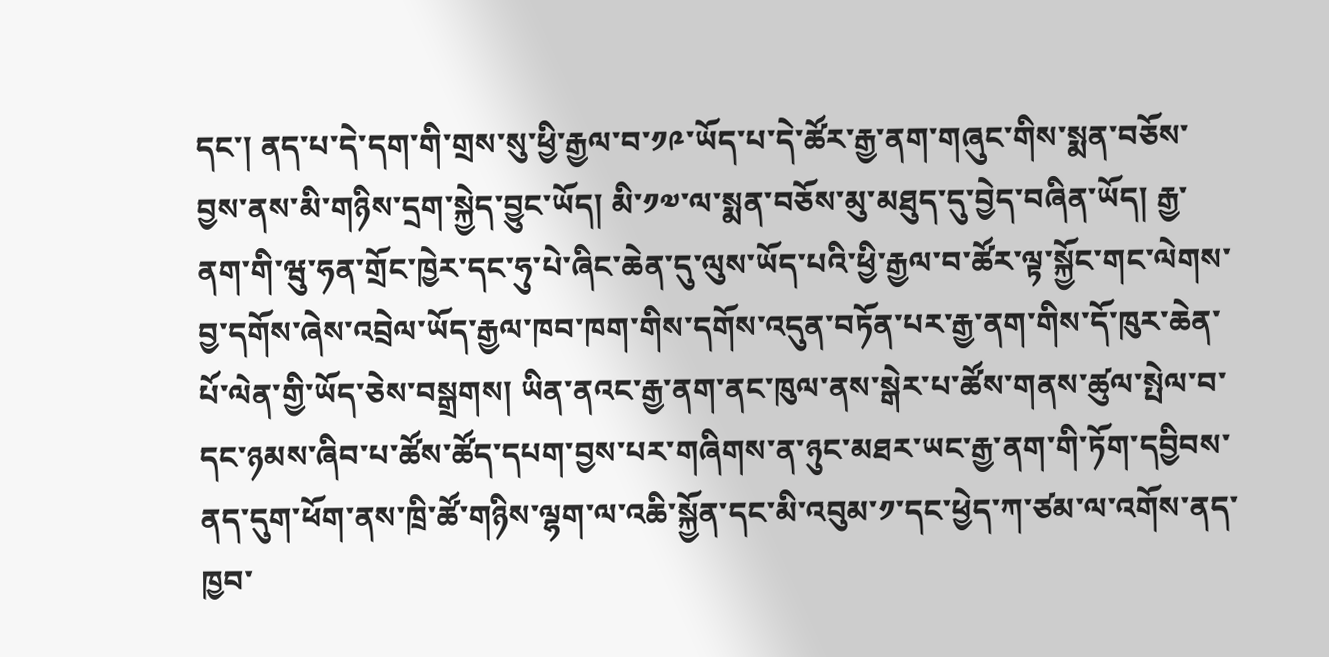དང་། ནད་པ་དེ་དག་གི་གྲས་སུ་ཕྱི་རྒྱལ་བ་༡༩་ཡོད་པ་དེ་ཚོར་རྒྱ་ནག་གཞུང་གིས་སྨན་བཅོས་བྱས་ནས་མི་གཉིས་དྲག་སྐྱེད་བྱུང་ཡོད། མི་༡༧་ལ་སྨན་བཅོས་མུ་མཐུད་དུ་བྱེད་བཞིན་ཡོད། རྒྱ་ནག་གི་ཝུ་ཧན་གྲོང་ཁྱེར་དང་ཧུ་པེ་ཞིང་ཆེན་དུ་ལུས་ཡོད་པའི་ཕྱི་རྒྱལ་བ་ཚོར་ལྟ་སྐྱོང་གང་ལེགས་བྱ་དགོས་ཞེས་འབྲེལ་ཡོད་རྒྱལ་ཁབ་ཁག་གིས་དགོས་འདུན་བཏོན་པར་རྒྱ་ནག་གིས་དོ་ཁུར་ཆེན་པོ་ལེན་གྱི་ཡོད་ཅེས་བསྒྲགས། ཡིན་ནའང་རྒྱ་ནག་ནང་ཁུལ་ནས་སྒེར་པ་ཚོས་གནས་ཚུལ་སྤེལ་བ་དང་ཉམས་ཞིབ་པ་ཚོས་ཚོད་དཔག་བྱས་པར་གཞིགས་ན་ཉུང་མཐར་ཡང་རྒྱ་ནག་གི་ཏོག་དབྱིབས་ནད་དུག་ཕོག་ནས་ཁྲི་ཚོ་གཉིས་ལྷག་ལ་འཆི་སྐྱོན་དང་མི་འབུམ་༡་དང་ཕྱེད་ཀ་ཙམ་ལ་འགོས་ནད་ཁྱབ་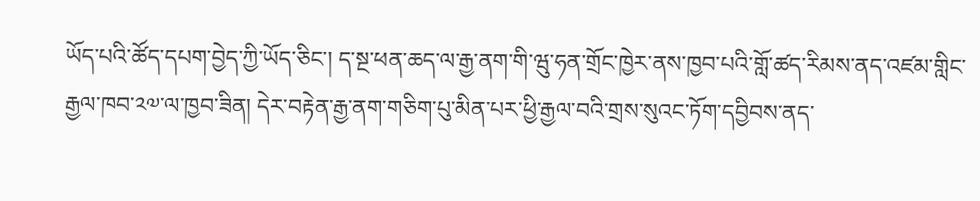ཡོད་པའི་ཚོད་དཔག་བྱེད་ཀྱི་ཡོད་ཅིང་། ད་སྔ་ཕན་ཆད་ལ་རྒྱ་ནག་གི་ཝུ་ཧན་གྲོང་ཁྱེར་ནས་ཁྱབ་པའི་གློ་ཚད་རིམས་ནད་འཛམ་གླིང་རྒྱལ་ཁབ་༢༧་ལ་ཁྱབ་ཟིན། དེར་བརྟེན་རྒྱ་ནག་གཅིག་པུ་མིན་པར་ཕྱི་རྒྱལ་བའི་གྲས་སུའང་ཏོག་དབྱིབས་ནད་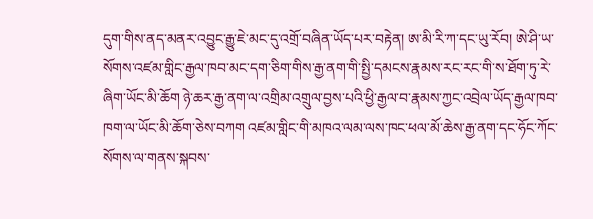དུག་གིས་ནད་མནར་འབྱུང་རྒྱུ་ཇེ་མང་དུ་འགྲོ་བཞིན་ཡོད་པར་བརྟེན། ཨ་མི་རི་ཀ་དང་ཡུ་རོབ། ཨེ་ཤི་ཡ་སོགས་འཛམ་གླིང་རྒྱལ་ཁབ་མང་དག་ཅིག་གིས་རྒྱ་ནག་གི་སྤྱི་དམངས་རྣམས་རང་རང་གི་ས་ཐོག་ཏུ་རེ་ཞིག་ཡོང་མི་ཆོག ཉེ་ཆར་རྒྱ་ནག་ལ་འགྲིམ་འགྲུལ་བྱས་པའི་ཕྱི་རྒྱལ་བ་རྣམས་ཀྱང་འབྲེལ་ཡོད་རྒྱལ་ཁབ་ཁག་ལ་ཡོང་མི་ཆོག་ཅེས་བཀག འཛམ་གླིང་གི་མཁའ་ལམ་ལས་ཁང་ཕལ་མོ་ཆེས་རྒྱ་ནག་དང་ཧོང་ཀོང་སོགས་ལ་གནས་སྐབས་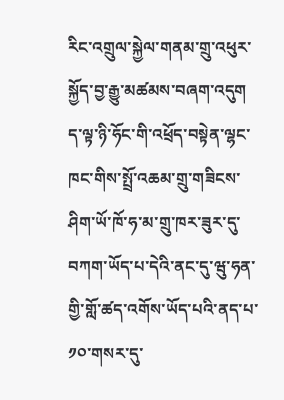རིང་འགྲུལ་སྐྱེལ་གནམ་གྲུ་འཕུར་སྐྱོད་བྱ་རྒྱུ་མཚམས་བཞག་འདུག
ད་ལྟ་ཉི་ཧོང་གི་འཕྲོད་བསྟེན་ལྷང་ཁང་གིས་སྤྲོ་འཆམ་གྲུ་གཟིངས་ཤིག་ཡོ་ཁོ་ཧ་མ་གྲུ་ཁར་ཟུར་དུ་བཀག་ཡོད་པ་དེའི་ནང་དུ་ཝུ་ཧན་གྱི་གློ་ཚད་འགོས་ཡོད་པའི་ནད་པ་༡༠་གསར་དུ་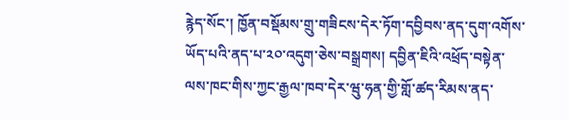རྙེད་སོང་། ཁྱོན་བསྡོམས་གྲུ་གཟིངས་དེར་ཏོག་དབྱིབས་ནད་དུག་འགོས་ཡོད་པའི་ནད་པ་༢༠་འདུག་ཅེས་བསྒྲགས། དབྱིན་ཇིའི་འཕྲོད་བསྟེན་ལས་ཁང་གིས་ཀྱང་རྒྱལ་ཁབ་དེར་ཝུ་ཧན་གྱི་གློ་ཚད་རིམས་ནད་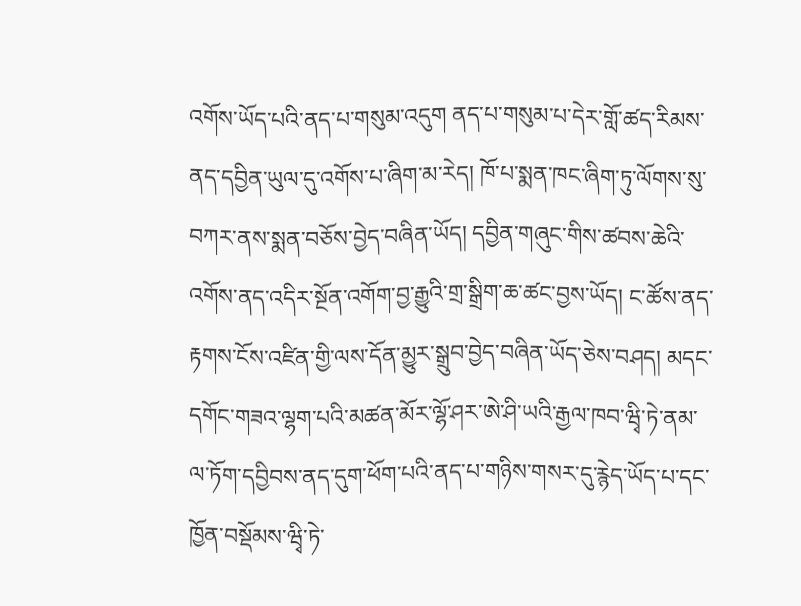འགོས་ཡོད་པའི་ནད་པ་གསུམ་འདུག ནད་པ་གསུམ་པ་དེར་གློ་ཚད་རིམས་ནད་དབྱིན་ཡུལ་དུ་འགོས་པ་ཞིག་མ་རེད། ཁོ་པ་སྨན་ཁང་ཞིག་ཏུ་ལོགས་སུ་བཀར་ནས་སྨན་བཅོས་བྱེད་བཞིན་ཡོད། དབྱིན་གཞུང་གིས་ཚབས་ཆེའི་འགོས་ནད་འདིར་སྔོན་འགོག་བྱ་རྒྱུའི་གྲ་སྒྲིག་ཆ་ཚང་བྱས་ཡོད། ང་ཚོས་ནད་རྟགས་ངོས་འཛིན་གྱི་ལས་དོན་མྱུར་སྒྲུབ་བྱེད་བཞིན་ཡོད་ཅེས་བཤད། མདང་དགོང་གཟའ་ལྷག་པའི་མཚན་མོར་ལྷོ་ཤར་ཨེ་ཤི་ཡའི་རྒྱལ་ཁབ་ཝྭི་ཏེ་ནམ་ལ་ཏོག་དབྱིབས་ནད་དུག་ཕོག་པའི་ནད་པ་གཉིས་གསར་དུ་རྙེད་ཡོད་པ་དང་ཁྱོན་བསྡོམས་ཝྭི་ཏེ་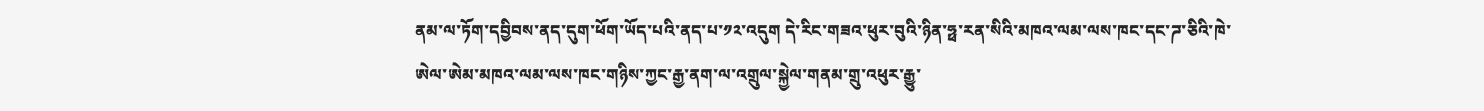ནམ་ལ་ཏོག་དབྱིབས་ནད་དུག་ཕོག་ཡོད་པའི་ནད་པ་༡༢་འདུག དེ་རིང་གཟའ་ཕུར་བུའི་ཉིན་ཧྥ་རན་སིའི་མཁའ་ལམ་ལས་ཁང་དང་ཌ་ཅིའི་ཁེ་ཨེལ་ཨེམ་མཁའ་ལམ་ལས་ཁང་གཉིས་ཀྱང་རྒྱ་ནག་ལ་འགྲུལ་སྐྱེལ་གནམ་གྲུ་འཕུར་རྒྱུ་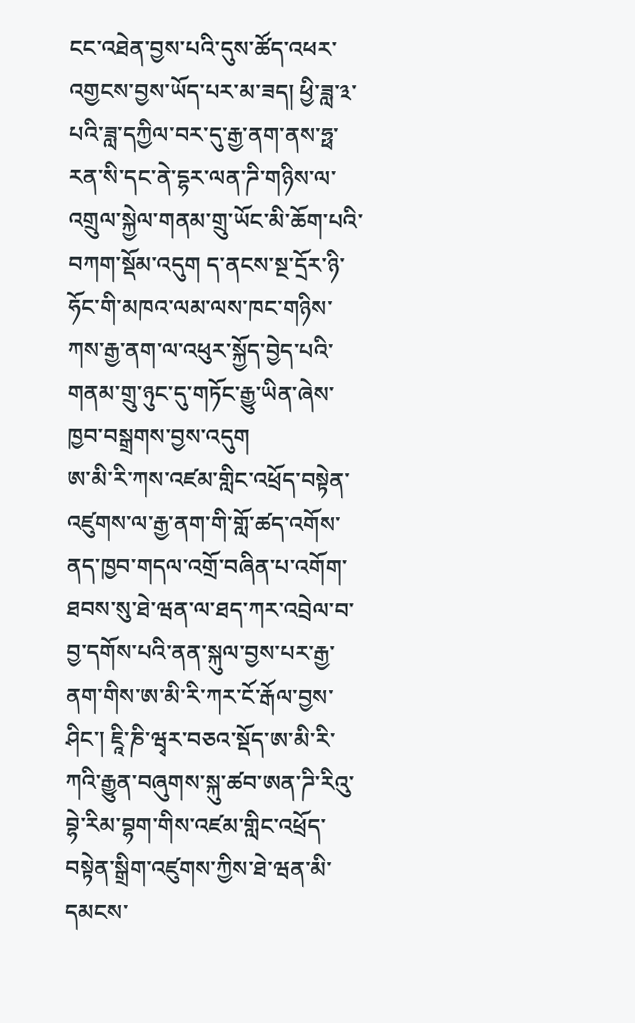ངང་འཐེན་བྱས་པའི་དུས་ཚོད་འཕར་འགྱངས་བྱས་ཡོད་པར་མ་ཟད། ཕྱི་ཟླ་༣་པའི་ཟླ་དཀྱིལ་བར་དུ་རྒྱ་ནག་ནས་ཧྥ་རན་སི་དང་ནེ་དྷར་ལན་ཌི་གཉིས་ལ་འགྲུལ་སྐྱེལ་གནམ་གྲུ་ཡོང་མི་ཆོག་པའི་བཀག་སྡོམ་འདུག ད་ནངས་སྔ་དྲོར་ཉི་ཧོང་གི་མཁའ་ལམ་ལས་ཁང་གཉིས་ཀས་རྒྱ་ནག་ལ་འཕུར་སྐྱོད་བྱེད་པའི་གནམ་གྲུ་ཉུང་དུ་གཏོང་རྒྱུ་ཡིན་ཞེས་ཁྱབ་བསྒྲགས་བྱས་འདུག
ཨ་མི་རི་ཀས་འཛམ་གླིང་འཕྲོད་བསྟེན་འཛུགས་ལ་རྒྱ་ནག་གི་གློ་ཚད་འགོས་ནད་ཁྱབ་གདལ་འགྲོ་བཞིན་པ་འགོག་ཐབས་སུ་ཐེ་ཝན་ལ་ཐད་ཀར་འབྲེལ་བ་བྱ་དགོས་པའི་ནན་སྐུལ་བྱས་པར་རྒྱ་ནག་གིས་ཨ་མི་རི་ཀར་ངོ་རྒོལ་བྱས་ཤིང་། ཇཱི་ཎི་ཝྭར་བཅའ་སྡོད་ཨ་མི་རི་ཀའི་རྒྱུན་བཞུགས་སྐུ་ཚབ་ཨན་ཌི་རིའུ་བྷེ་རིམ་བྷག་གིས་འཛམ་གླིང་འཕྲོད་བསྟེན་སྒྲིག་འཛུགས་ཀྱིས་ཐེ་ཝན་མི་དམངས་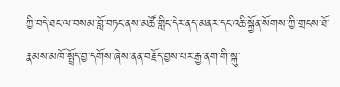ཀྱི་བདེ་ཐང་ལ་བསམ་བློ་བཏང་ནས་མཚོ་གླིང་དེར་ནད་མནར་དང་འཆི་སྐྱོན་སོགས་ཀྱི་གྲངས་ཐོ་རྣམས་མཁོ་སྤྲོད་བྱ་དགོས་ཞེས་ནན་བརྗོད་བྱས་པར་རྒྱ་ནག་གི་སྐུ་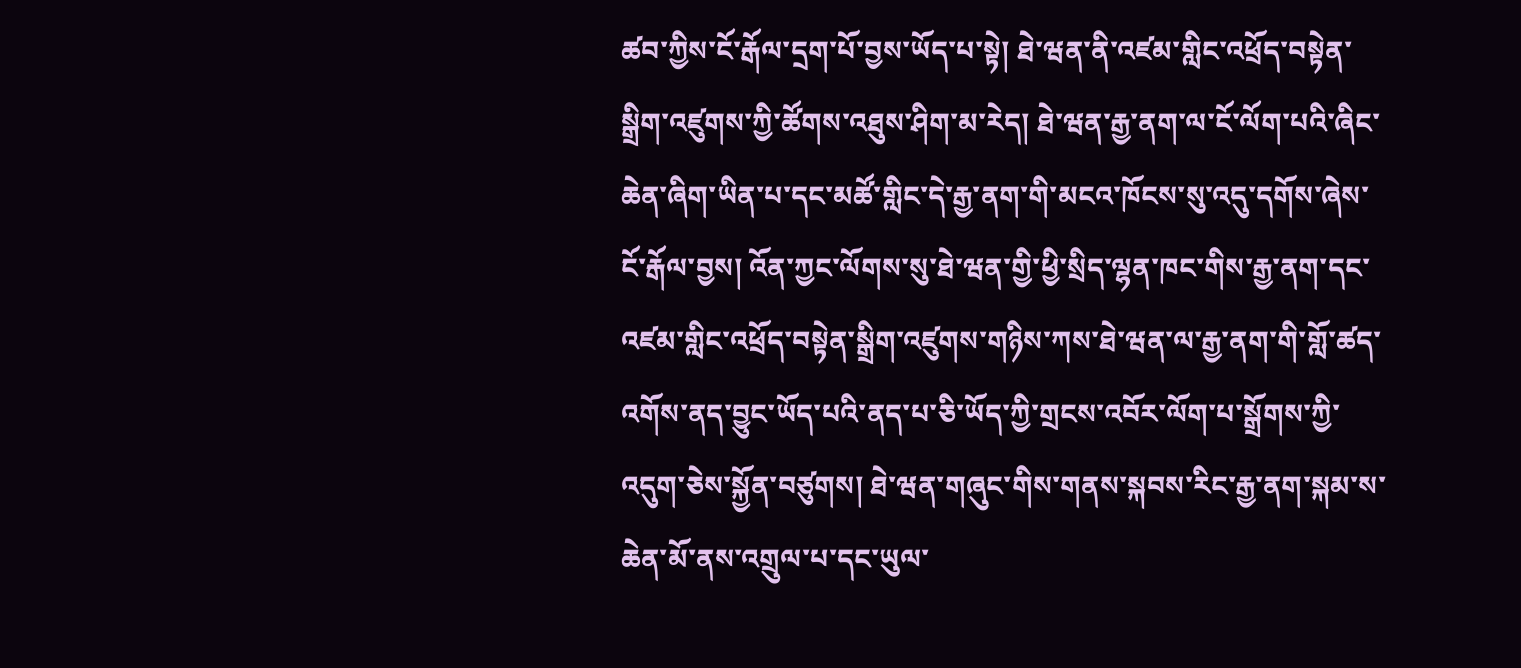ཚབ་ཀྱིས་ངོ་རྒོལ་དྲག་པོ་བྱས་ཡོད་པ་སྟེ། ཐེ་ཝན་ནི་འཛམ་གླིང་འཕྲོད་བསྟེན་སྒྲིག་འཛུགས་ཀྱི་ཚོགས་འཐུས་ཤིག་མ་རེད། ཐེ་ཝན་རྒྱ་ནག་ལ་ངོ་ལོག་པའི་ཞིང་ཆེན་ཞིག་ཡིན་པ་དང་མཚོ་གླིང་དེ་རྒྱ་ནག་གི་མངའ་ཁོངས་སུ་འདུ་དགོས་ཞེས་ངོ་རྒོལ་བྱས། འོན་ཀྱང་ལོགས་སུ་ཐེ་ཝན་གྱི་ཕྱི་སྲིད་ལྷན་ཁང་གིས་རྒྱ་ནག་དང་འཛམ་གླིང་འཕྲོད་བསྟེན་སྒྲིག་འཛུགས་གཉིས་ཀས་ཐེ་ཝན་ལ་རྒྱ་ནག་གི་གློ་ཚད་འགོས་ནད་བྱུང་ཡོད་པའི་ནད་པ་ཅི་ཡོད་ཀྱི་གྲངས་འབོར་ལོག་པ་སྒྲོགས་ཀྱི་འདུག་ཅེས་སྐྱོན་བཙུགས། ཐེ་ཝན་གཞུང་གིས་གནས་སྐབས་རིང་རྒྱ་ནག་སྐམ་ས་ཆེན་མོ་ནས་འགྲུལ་པ་དང་ཡུལ་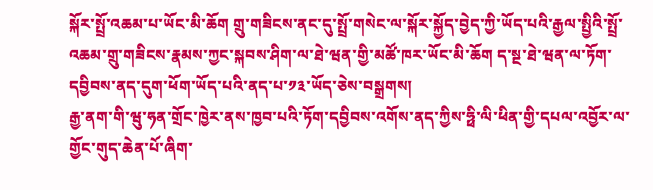སྐོར་སྤྲོ་འཆམ་པ་ཡོང་མི་ཆོག གྲུ་གཟིངས་ནང་དུ་སྤྲོ་གསེང་ལ་སྐོར་སྐྱོད་བྱེད་ཀྱི་ཡོད་པའི་རྒྱལ་སྤྱིའི་སྤྲོ་འཆམ་གྲུ་གཟིངས་རྣམས་ཀྱང་སྐབས་ཤིག་ལ་ཐེ་ཝན་གྱི་མཚོ་ཁར་ཡོང་མི་ཆོག ད་སྔ་ཐེ་ཝན་ལ་ཏོག་དབྱིབས་ནད་དུག་ཕོག་ཡོད་པའི་ནད་པ་༡༣་ཡོད་ཅེས་བསྒྲགས།
རྒྱ་ནག་གི་ཝུ་ཧན་གྲོང་ཁྱེར་ནས་ཁྱབ་པའི་ཏོག་དབྱིབས་འགོས་ནད་ཀྱིས་ཧྥི་ལི་ཕིན་གྱི་དཔལ་འབྱོར་ལ་གྱོང་གུད་ཆེན་པོ་ཞིག་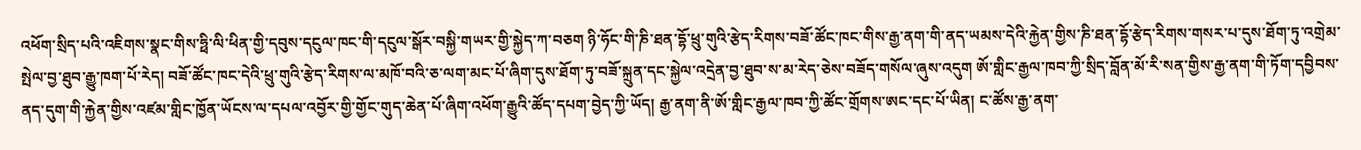འཕོག་སྲིད་པའི་འཇིགས་སྣང་གིས་ཧྥི་ལི་ཕིན་གྱི་དབུས་དངུལ་ཁང་གི་དངུལ་སྒོར་བསྐྱི་གཡར་གྱི་སྐྱེད་ཀ་བཅག ཉི་ཧོང་གི་ཎི་ཐན་དྷོ་ཕྲུ་གུའི་རྩེད་རིགས་བཟོ་ཚོང་ཁང་གིས་རྒྱ་ནག་གི་ནད་ཡམས་དེའི་རྐྱེན་གྱིས་ཎི་ཐན་དྷོ་རྩེད་རིགས་གསར་པ་དུས་ཐོག་ཏུ་འགྲེམ་སྤེལ་བྱ་ཐུབ་རྒྱུ་ཁག་པོ་རེད། བཟོ་ཚོང་ཁང་དེའི་ཕྲུ་གུའི་རྩེད་རིགས་ལ་མཁོ་བའི་ཅ་ལག་མང་པོ་ཞིག་དུས་ཐོག་ཏུ་བཟོ་སྐྲུན་དང་སྐྱེལ་འདྲེན་བྱ་ཐུབ་ས་མ་རེད་ཅེས་བཟོད་གསོལ་ཞུས་འདུག ཨོ་གླིང་རྒྱལ་ཁབ་ཀྱི་སྲིད་བློན་མོ་རི་སན་གྱིས་རྒྱ་ནག་གི་ཏོག་དབྱིབས་ནད་དུག་གི་རྐྱེན་གྱིས་འཛམ་གླིང་ཁྱོན་ཡོངས་ལ་དཔལ་འབྱོར་གྱི་གྱོང་གུད་ཆེན་པོ་ཞིག་འཕོག་རྒྱུའི་ཚོད་དཔག་བྱེད་ཀྱི་ཡོད། རྒྱ་ནག་ནི་ཨོ་གླིང་རྒྱལ་ཁབ་ཀྱི་ཚོང་གྲོགས་ཨང་དང་པོ་ཡིན། ང་ཚོས་རྒྱ་ནག་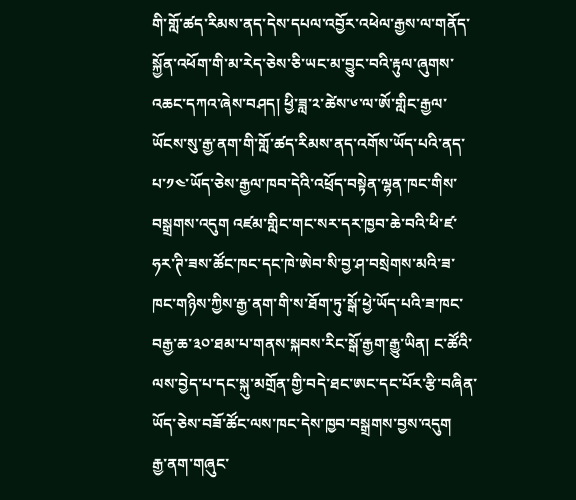གི་གློ་ཚད་རིམས་ནད་དེས་དཔལ་འབྱོར་འཕེལ་རྒྱས་ལ་གནོད་སྐྱོན་འཕོག་གི་མ་རེད་ཅེས་ཅི་ཡང་མ་བྱུང་བའི་རྟུལ་ཞུགས་འཆང་དཀའ་ཞེས་བཤད། ཕྱི་ཟླ་༢་ཚེས་༦་ལ་ཨོ་གླིང་རྒྱལ་ཡོངས་སུ་རྒྱ་ནག་གི་གློ་ཚད་རིམས་ནད་འགོས་ཡོད་པའི་ནད་པ་༡༤་ཡོད་ཅེས་རྒྱལ་ཁབ་དེའི་འཕྲོད་བསྟེན་ལྷན་ཁང་གིས་བསྒྲགས་འདུག འཛམ་གླིང་གང་སར་དར་ཁྱབ་ཆེ་བའི་ཕི་ཛ་ཧར་ཊི་ཟས་ཚོང་ཁང་དང་ཁེ་ཨེབ་སི་བྱ་ཤ་བསྲེགས་མའི་ཟ་ཁང་གཉིས་ཀྱིས་རྒྱ་ནག་གི་ས་ཐོག་ཏུ་སྒོ་ཕྱེ་ཡོད་པའི་ཟ་ཁང་བརྒྱ་ཆ་༣༠་ཐམ་པ་གནས་སྐབས་རིང་སྒོ་རྒྱག་རྒྱུ་ཡིན། ང་ཚོའི་ལས་བྱེད་པ་དང་སྐུ་མགྲོན་གྱི་བདེ་ཐང་ཨང་དང་པོར་རྩི་བཞིན་ཡོད་ཅེས་བཟོ་ཚོང་ལས་ཁང་དེས་ཁྱབ་བསྒྲགས་བྱས་འདུག
རྒྱ་ནག་གཞུང་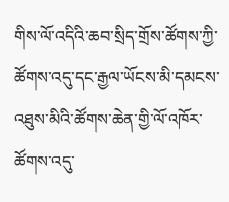གིས་ལོ་འདིའི་ཆབ་སྲིད་གྲོས་ཚོགས་ཀྱི་ཚོགས་འདུ་དང་རྒྱལ་ཡོངས་མི་དམངས་འཐུས་མིའི་ཚོགས་ཆེན་གྱི་ལོ་འཁོར་ཚོགས་འདུ་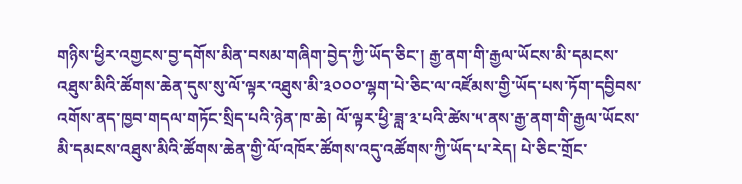གཉིས་ཕྱིར་འགྱངས་བྱ་དགོས་མིན་བསམ་གཞིག་བྱེད་ཀྱི་ཡོད་ཅིང་། རྒྱ་ནག་གི་རྒྱལ་ཡོངས་མི་དམངས་འཐུས་མིའི་ཚོགས་ཆེན་དུས་སུ་ལོ་ལྟར་འཐུས་མི་༣༠༠༠་ལྷག་པེ་ཅིང་ལ་འཛོམས་གྱི་ཡོད་པས་ཏོག་དབྱིབས་འགོས་ནད་ཁྱབ་གདལ་གཏོང་སྲིད་པའི་ཉེན་ཁ་ཆེ། ལོ་ལྟར་ཕྱི་ཟླ་༣་པའི་ཚེས་༥་ནས་རྒྱ་ནག་གི་རྒྱལ་ཡོངས་མི་དམངས་འཐུས་མིའི་ཚོགས་ཆེན་གྱི་ལོ་འཁོར་ཚོགས་འདུ་འཚོགས་ཀྱི་ཡོད་པ་རེད། པེ་ཅིང་གྲོང་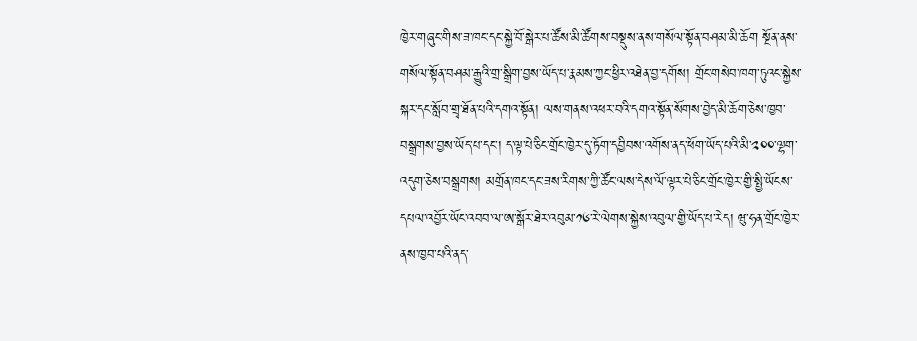ཁྱེར་གཞུང་གིས་ཟ་ཁང་དང་སྐྱེ་བོ་སྒེར་པ་ཚོས་མི་ཚོགས་བསྡུས་ནས་གསོལ་སྟོན་བཤམ་མི་ཆོག སྔོན་ནས་གསོལ་སྟོན་བཤམ་རྒྱུའི་གྲ་སྒྲིག་བྱས་ཡོད་པ་རྣམས་ཀྱང་ཕྱིར་འཐེན་བྱ་དགོས། གྲོང་གསེབ་ཁག་ཏུའང་སྐྱེས་སྐར་དང་སློབ་གྲྭ་ཐོན་པའི་དགའ་སྟོན། ལས་གནས་འཕར་བའི་དགའ་སྟོན་སོགས་བྱེད་མི་ཆོག་ཅེས་ཁྱབ་བསྒྲགས་བྱས་ཡོད་པ་དང་། ད་ལྟ་པེ་ཅིང་གྲོང་ཁྱེར་དུ་ཏོག་དབྱིབས་འགོས་ནད་ཕོག་ཡོད་པའི་མི་༢༠༠་ལྷག་འདུག་ཅེས་བསྒྲགས། མགྲོན་ཁང་དང་ཟས་རིགས་ཀྱི་ཚོང་ལས་དེས་ལོ་ལྟར་པེ་ཅིང་གྲོང་ཁྱེར་གྱི་སྤྱི་ཡོངས་དཔལ་འབྱོར་ཡོང་འབབ་ལ་ཨ་སྒོར་ཐེར་འབུམ་༡༦་རེ་ལེགས་སྐྱེས་འབུལ་གྱི་ཡོད་པ་རེད། ཝུ་ཧན་གྲོང་ཁྱེར་ནས་ཁྱབ་པའི་ནད་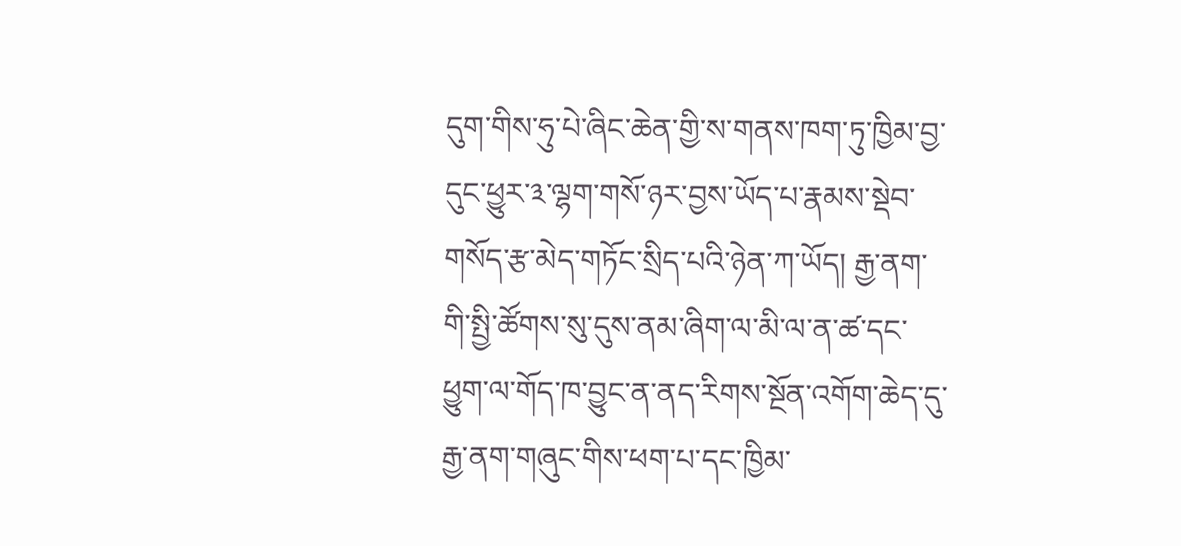དུག་གིས་ཧུ་པེ་ཞིང་ཆེན་གྱི་ས་གནས་ཁག་ཏུ་ཁྱིམ་བྱ་དུང་ཕྱུར་༣་ལྷག་གསོ་ཉར་བྱས་ཡོད་པ་རྣམས་སྡེབ་གསོད་རྩ་མེད་གཏོང་སྲིད་པའི་ཉེན་ཀ་ཡོད། རྒྱ་ནག་གི་སྤྱི་ཚོགས་སུ་དུས་ནམ་ཞིག་ལ་མི་ལ་ན་ཚ་དང་ཕྱུག་ལ་གོད་ཁ་བྱུང་ན་ནད་རིགས་སྔོན་འགོག་ཆེད་དུ་རྒྱ་ནག་གཞུང་གིས་ཕག་པ་དང་ཁྱིམ་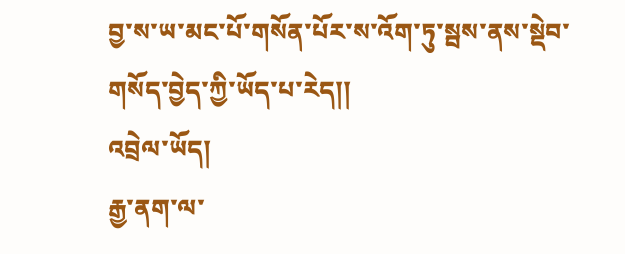བྱ་ས་ཡ་མང་པོ་གསོན་པོར་ས་འོག་ཏུ་སྦས་ནས་སྡེབ་གསོད་བྱེད་ཀྱི་ཡོད་པ་རེད།།
འབྲེལ་ཡོད།
རྒྱ་ནག་ལ་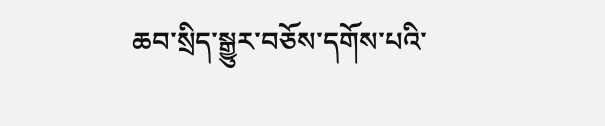ཆབ་སྲིད་སྒྱུར་བཅོས་དགོས་པའི་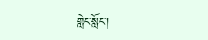གླེང་སློང་།